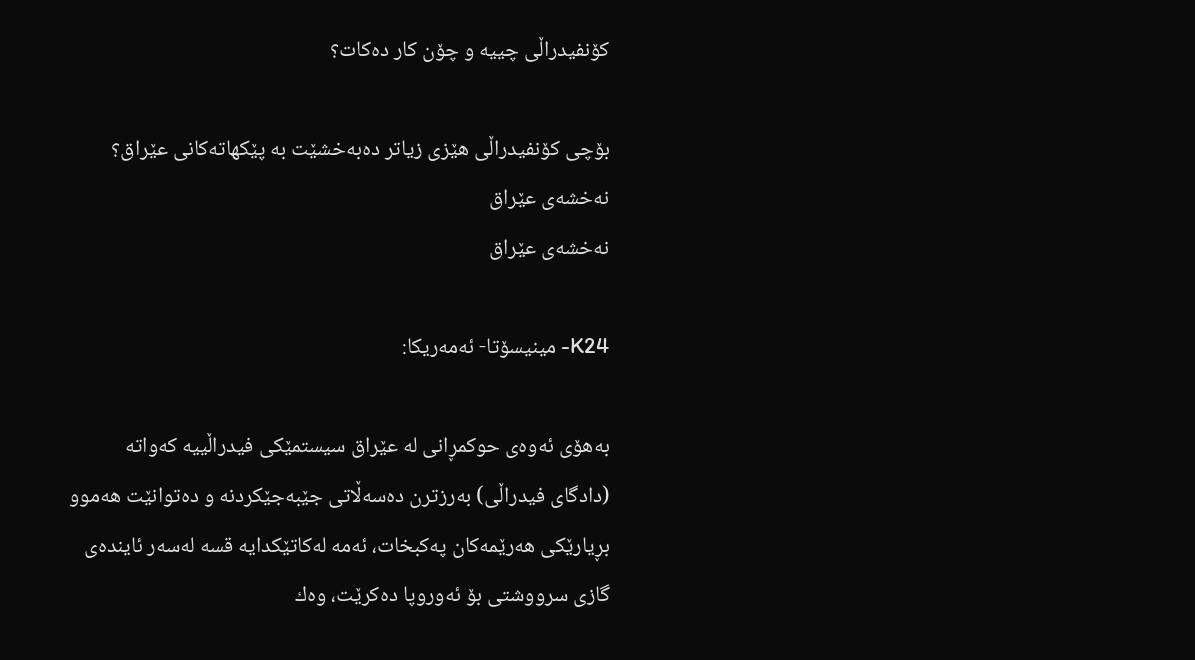كۆنفیدراڵی چییه‌ و چۆن كار ده‌كات؟

بۆچی كۆنفیدراڵی هێزی زیاتر ده‌به‌خشێت به‌ پێكهاته‌كانی عێراق؟
نه‌خشه‌ی عێراق
نه‌خشه‌ی عێراق

K24- مینیسۆتا- ئه‌مه‌ریكا:

به‌هۆی ئه‌وه‌ی حوكمڕانی له‌ عێراق سیستمێكی فیدراڵییه‌ كه‌واته‌ (دادگای فیدراڵی) به‌رزترن ده‌سه‌ڵاتی جێبه‌جێكردنه‌ و ده‌توانێت هه‌موو بڕیارێكی هه‌رێمه‌كان په‌كبخات، ئه‌مه‌ له‌كاتێكدایه‌ قسه‌ له‌سه‌ر ئاینده‌ی گازی سرووشتی بۆ ئه‌وروپا ده‌كرێت، وه‌ك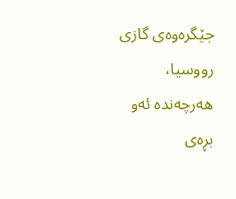جێگره‌وه‌ی گازی رووسیا، هه‌رچه‌نده‌ ئه‌و بڕه‌ی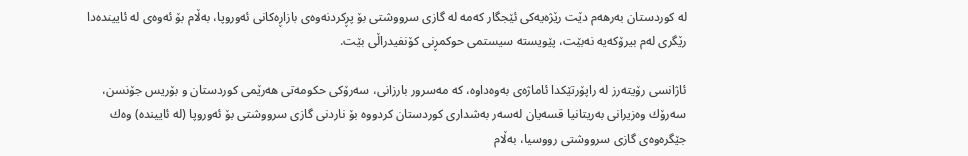له‌ كوردستان به‌رهه‌م دێت رێژه‌یه‌كی ئێجگار كه‌مه‌ له‌ گازی سرووشتی بۆ پڕكردنه‌وه‌ی بازاڕه‌كانی ئه‌وروپا، به‌ڵام بۆ ئه‌وه‌ی له‌ ئایینده‌دا رێگری له‌م بیرۆكه‌یه‌ نه‌بێت، پێویسته‌ سیستمی حوكمڕنی كۆنفیدراڵی بێت.

ئاژانسی رۆیته‌رز له‌ راپۆرتێكدا ئاماژه‌ی به‌وه‌داوه،‌ كه‌ مه‌سرور بارزانی، سه‌رۆكی حكومه‌تی هه‌رێمی كوردستان و بۆریس جۆنسن، سه‌رۆك وه‌زیرانی به‌ریتانیا قسه‌یان له‌سه‌ر به‌شداری كوردستان كردووه‌ بۆ ناردنی گازی سرووشتی بۆ ئه‌وروپا (له‌ ئایینده‌) وه‌ك جێگره‌وه‌ی گازی سرووشتی رووسیا، به‌ڵام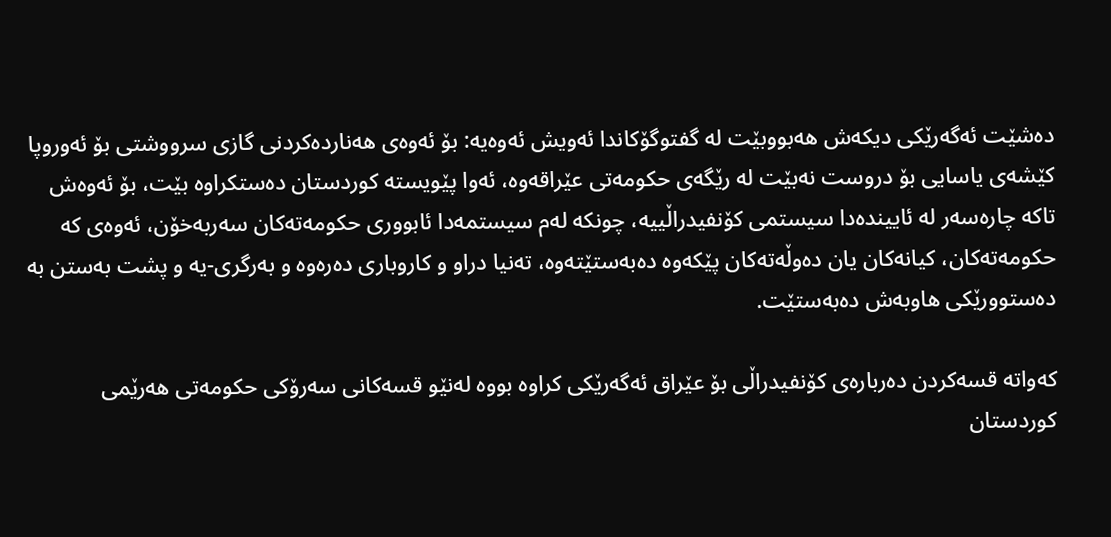ده‌شێت ئه‌گه‌رێكی دیكه‌ش هه‌بووبێت له‌ گفتوگۆكاندا ئه‌ویش ئه‌وه‌یه‌: بۆ ئه‌وه‌ی هه‌نارده‌كردنی گازی سرووشتی بۆ ئه‌وروپا كێشه‌ی یاسایی بۆ دروست نه‌بێت له ‌رێگه‌ی حكومه‌تی عێراقه‌وه‌، ئه‌وا پێویسته‌ كوردستان ده‌ستكراوه‌ بێت، بۆ ئه‌وه‌ش تاكه‌ چاره‌سه‌ر له‌ ئایینده‌دا سیستمی كۆنفیدراڵییه‌، چونكه‌ له‌م سیستمه‌دا ئابووری حكومه‌ته‌كان سه‌ربه‌خۆن، ئه‌وه‌ی كه‌ حكومه‌ته‌كان، كیانه‌كان یان ده‌وڵه‌ته‌كان پێكه‌وه‌ ده‌به‌ستێته‌وه‌، ته‌نیا دراو و كاروباری ده‌ره‌وه‌ و به‌رگری-یه‌ و پشت به‌ستن به‌ ده‌ستوورێكی هاوبه‌ش ده‌به‌ستێت.

كه‌واته‌ قسه‌كردن ده‌رباره‌ی كۆنفیدراڵی بۆ عێراق ئه‌گه‌رێكی كراوه‌ بووه‌ له‌نێو قسه‌كانی سه‌رۆكی حكومه‌تی هه‌رێمی كوردستان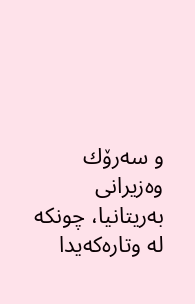و سه‌رۆك وه‌زیرانی به‌ریتانیا، چونكه‌ له‌ وتاره‌كه‌یدا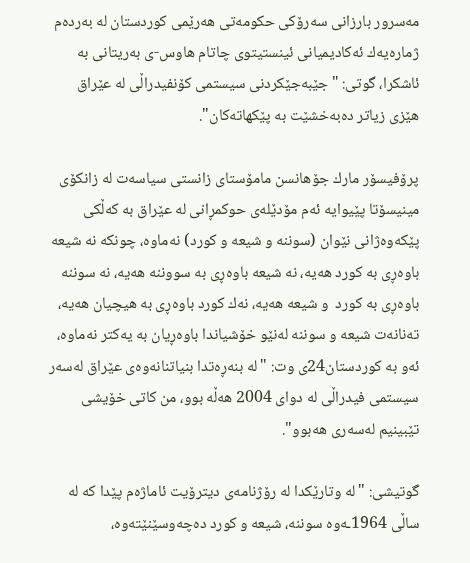مه‌سرور بارزانی سه‌رۆكی حكومه‌تی هه‌رێمی كوردستان له‌ به‌رده‌م ژماره‌یه‌ك ئه‌كادیمیانی ئینستیتوی چاتام هاوس-ی به‌ریتانی به‌ ئاشكرا، گوتی: "جێبه‌جێكردنی سیستمی كۆنفیدراڵی له‌ عێراق هێزی زیاتر ده‌به‌خشێت به‌ پێكهاته‌كان".

پرۆفیسۆر مارك جۆهانسن مامۆستای زانستی سیاسه‌ت له‌ زانكۆی مینیسۆتا پێیوایه‌ ئه‌م مۆدێله‌ی حوكمڕانی له‌ عێراق به‌ كه‌ڵكی پێكه‌وه‌ژانی نێوان (سوننه‌ و شیعه ‌و كورد) نه‌ماوه‌، چونكه‌ نه‌ شیعه‌ باوه‌ڕی به‌ كورد هه‌یه‌، نه‌ شیعه‌ باوه‌ڕی به‌ سووننه‌ هه‌یه‌، نه‌ سوننه‌ باوه‌ڕی به‌ كورد  و شیعه‌ هه‌یه‌، نه‌ك كورد باوه‌ڕی به‌ هیچیان هه‌یه‌، ته‌نانه‌ت شیعه‌ و سوننه‌ له‌نێو خۆشیاندا باوه‌ڕیان به‌ یه‌كتر نه‌ماوه‌، ئه‌و به‌ كوردستان24ی وت: "له‌ بنه‌ڕه‌تدا بنیاتنانه‌وه‌ی عێراق له‌سه‌ر سیستمی فیدراڵی له‌ دوای 2004 هه‌ڵه‌ بوو، من كاتی خۆیشی تێبینیم له‌سه‌ری هه‌بوو".

گوتیشی: "له‌ وتارێكدا له‌ رۆژنامه‌ی دیترۆیت ئاماژه‌م پێدا كه‌ له‌ ساڵی 1964ـه‌وه‌ سوننه‌، شیعه‌ و كورد ده‌چه‌وسێنێته‌وه‌،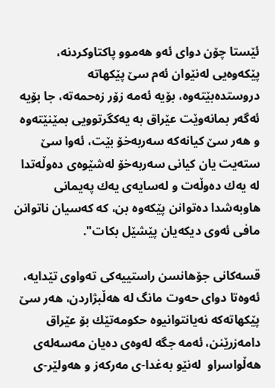ئێستا چۆن دوای ئه‌و هه‌موو پاكتاوكردنه‌، پێكه‌وه‌یی له‌نێوان ئه‌م سێ پێكهاته‌ دروستده‌بێته‌وه‌، بۆیه‌ ئه‌مه‌ زۆر زه‌حمه‌ته‌، جا بۆیه‌ ئه‌گه‌ر بمانه‌وێت عێراق به‌ یه‌كگرتوویی بمێنێته‌وه‌ و هه‌ر سێ كیانه‌كه‌ سه‌ربه‌خۆ بێت، ئه‌وا سێ سته‌یت یان كیانی سه‌ربه‌خۆ له‌شێوه‌ی ده‌وڵه‌تدا له‌ یه‌ك ده‌وڵه‌ت و له‌سایه‌ی یه‌ك په‌یمانی هاوبه‌شدا ده‌توانن پێكه‌وه‌ بن، كه‌ كه‌سیان ناتوانن مافی ئه‌وی دیكه‌یان پێشێل بكات".

قسه‌كانی جۆهانسن راستییه‌كی ته‌واوی تێدایه‌، ئه‌وه‌تا دوای حه‌وت مانگ له‌ هه‌ڵبژاردن، هه‌ر سێ پێكهاته‌كه‌ نه‌یانتوانیوه‌ حكومه‌تێك بۆ عێراق دامه‌زرێنن، ئه‌مه‌ جگه‌ له‌وه‌ی ده‌یان مه‌سه‌له‌ی هه‌ڵواسراو  له‌نێو به‌غدا-ی مه‌ركه‌ز و هه‌ولێر-ی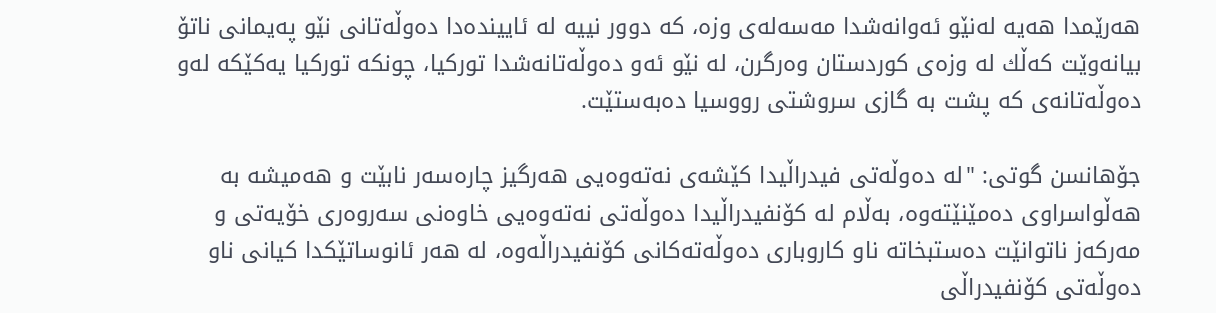هه‌رێمدا هه‌یه‌ له‌نێو ئه‌وانه‌شدا مه‌سه‌له‌ی وزه،‌ كه‌ دوور نییه‌ له‌ ئایینده‌دا ده‌وڵه‌تانی نێو په‌یمانی ناتۆ بیانه‌وێت كه‌ڵك له‌ وزه‌ی كوردستان وه‌رگرن، له‌ نێو ئه‌و ده‌وڵه‌تانه‌شدا توركیا، چونكه‌ توركیا یه‌كێكه‌ له‌و ده‌وڵه‌تانه‌ی كه‌ پشت به‌ گازی سروشتی رووسیا ده‌به‌ستێت.

جۆهانسن گوتی: "له‌ ده‌وڵه‌تی فیدراڵیدا كێشه‌ی نه‌ته‌وه‌یی هه‌رگیز چاره‌سه‌ر نابێت و هه‌میشه‌ به‌ هه‌ڵواسراوی ده‌مێنێته‌وه‌، به‌ڵام له‌ كۆنفیدراڵیدا ده‌وڵه‌تی نه‌ته‌وه‌یی خاوه‌نی سه‌روه‌ری خۆیه‌تی و مه‌ركه‌ز ناتوانێت ده‌ستبخاته‌ ناو كاروباری ده‌وڵه‌ته‌كانی كۆنفیدراڵه‌وه‌، له‌ هه‌ر ئانوساتێكدا كیانی ناو ده‌وڵه‌تی كۆنفیدراڵی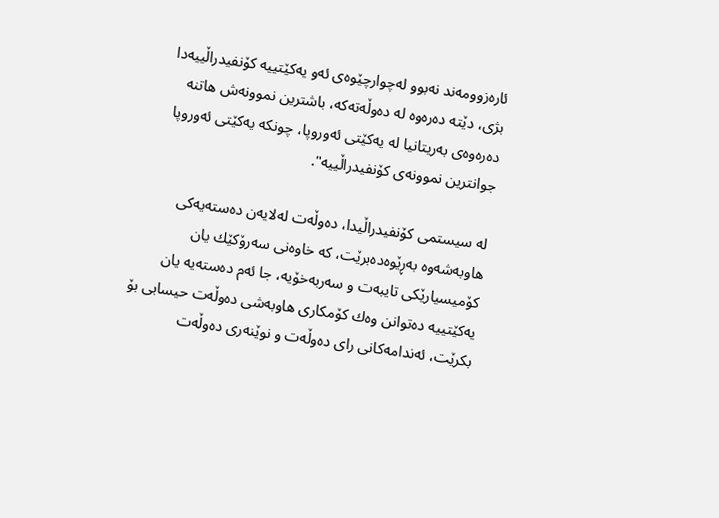ئاره‌زوومه‌ند نه‌بوو له‌چوارچێوه‌ی ئه‌و یه‌كێتییه‌ كۆنفیدراڵییه‌دا بژی، دێته‌ ده‌ره‌وه‌ له‌ ده‌وڵه‌ته‌كه‌، باشترین نموونه‌ش هاتنه‌ ده‌ره‌وه‌ی به‌ریتانیا له‌ یه‌كێتی ئه‌وروپا، چونكه‌ یه‌كێتی ئه‌وروپا جوانترین نموونه‌ی كۆنفیدراڵییه‌".

له‌ سیستمی كۆنفیدراڵیدا، ده‌وڵه‌ت له‌لایه‌ن ده‌سته‌یه‌كی هاوبه‌شه‌وه‌ به‌ڕێوه‌ده‌برێت، كه‌ خاوه‌نی سه‌رۆكێك یان كۆمیسیارێكی تایبه‌ت و سه‌ربه‌خۆیه‌، جا ئه‌م ده‌سته‌یه‌ یان یه‌كێتییه‌ ده‌توانن وه‌ك كۆمكاری هاوبه‌شی ده‌وڵه‌ت حیسابی بۆ بكرێت، ئه‌ندامه‌كانی رای ده‌وڵه‌ت و نوێنه‌ری ده‌وڵه‌ت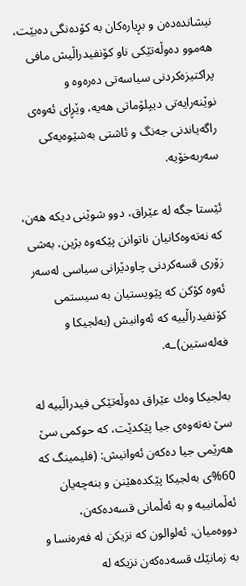نیشانده‌ده‌ن و بڕیاره‌كان به‌ كۆده‌نگی ده‌بێت، هه‌موو ده‌وڵه‌تێكی ناو كۆنفیدراڵیش مافی پراكتیزه‌كردنی سیاسه‌تی ده‌ره‌وه‌ و نوێنه‌رایه‌تی دیپلۆماتی هه‌یه‌، وێڕای ئه‌وه‌ی راگه‌یاندنی جه‌نگ و ئاشتی به‌شێوه‌یه‌كی سه‌ربه‌خۆیه‌.

ئێستا جگه‌ له‌ عێراق، دوو شوێنی دیكه‌ هه‌ن، كه‌ نه‌ته‌وه‌كانیان ناتوانن پێكه‌وه‌ بژین، به‌شی زۆری قسه‌كردنی چاودێرانی سیاسی له‌سه‌ر ئه‌وه‌ كۆكن كه‌ پێویستیان به‌ سیستمی كۆنفیدراڵییه‌ كه‌ ئه‌وانیش (به‌لجیكا و فه‌له‌ستین)ـه‌.

به‌لجیكا وه‌ك عێراق ده‌وڵه‌تێكی فیدراڵییه‌ له‌ سێ نه‌ته‌وه‌ی جیا پێكدێت، كه‌ حوكمی سێ هه‌رێمی جیا ده‌كه‌ن ئه‌وانیش: (فلیمینگ كه‌ 60%ی به‌لجیكا پێكده‌هێنن و بنه‌چه‌یان ئه‌ڵمانییه‌ و به‌ ئه‌ڵمانی قسه‌ده‌كه‌ن، دووه‌میان، ئه‌لوالون كه‌ نزیكن له‌ فه‌ره‌نسا و به‌ زمانێك قسه‌ده‌كه‌ن نزیكه‌ له‌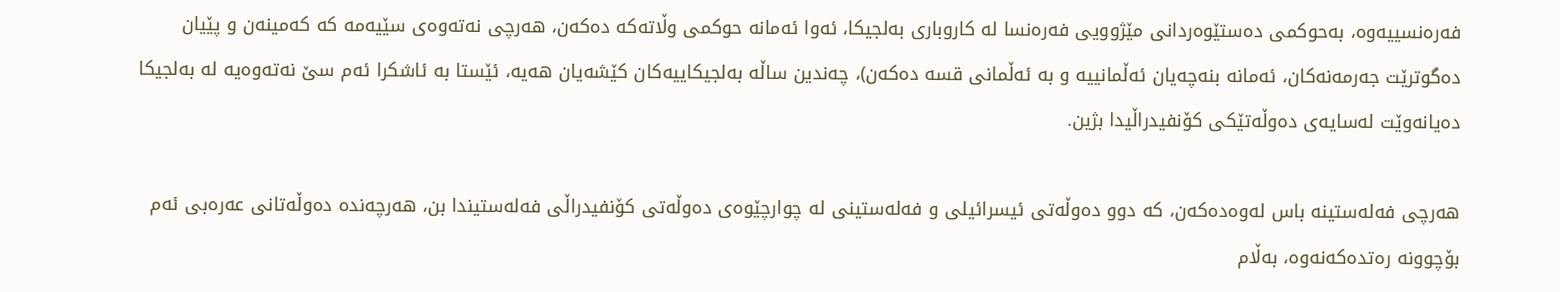فه‌ره‌نسییه‌وه‌، به‌حوكمی ده‌ستێوه‌ردانی مێژوویی فه‌ره‌نسا له‌ كاروباری به‌لجیكا، ئه‌وا ئه‌مانه‌ حوكمی وڵاته‌كه‌ ده‌كه‌ن، هه‌رچی نه‌ته‌وه‌ی سێیه‌مه‌ كه‌ كه‌مینه‌ن و پێیان ده‌گوترێت جه‌رمه‌نه‌كان، ئه‌مانه‌ بنه‌چه‌یان ئه‌ڵمانییه‌ و به‌ ئه‌ڵمانی قسه‌ ده‌كه‌ن)، چه‌ندین ساڵه‌ به‌لجیكاییه‌كان كێشه‌یان هه‌یه‌، ئێستا به‌ ئاشكرا ئه‌م سێ نه‌ته‌وه‌یه‌ له‌ به‌لجیكا ده‌یانه‌وێت له‌سایه‌ی ده‌وڵه‌تێكی كۆنفیدراڵیدا بژین.

هه‌رچی فه‌له‌ستینه‌ باس له‌وه‌ده‌كه‌ن، كه‌ دوو ده‌وڵه‌تی ئیسرائیلی و فه‌له‌ستینی له‌ چوارچێوه‌ی ده‌وڵه‌تی كۆنفیدراڵی فه‌له‌ستیندا بن، هه‌رچه‌نده‌ ده‌وڵه‌تانی عه‌ره‌بی ئه‌م بۆچوونه‌ ره‌تده‌كه‌نه‌وه‌، به‌ڵام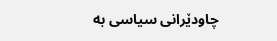چاودێرانی سیاسی به‌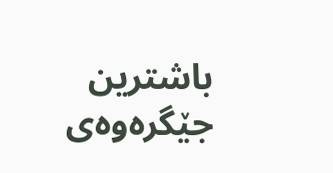باشترین جێگره‌وه‌ی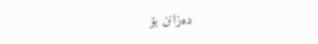ده‌زانن بۆ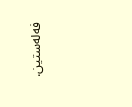فه‌له‌ستین.